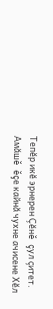Тепĕр икĕ эрнерен Çĕнĕ çул çитет. Амăшĕ ĕçе кайнă чухне ачисене Хĕл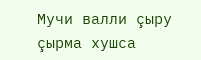Мучи валли çыру çырма хушса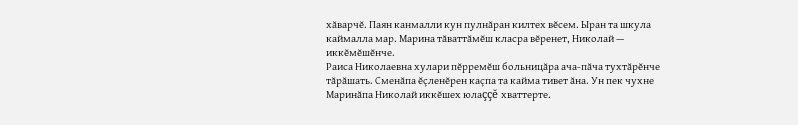хăварчĕ. Паян канмалли кун пулнăран килтех вĕсем. Ыран та шкула каймалла мар. Марина тăваттăмĕш класра вĕренет, Николай — иккĕмĕшĕнче.
Раиса Николаевна хулари пĕрремĕш больницăра ача-пăча тухтăрĕнче тăрăшать. Сменăпа ĕçленĕрен каçпа та кайма тивет ăна. Ун пек чухне Маринăпа Николай иккĕшех юлаççĕ хваттерте.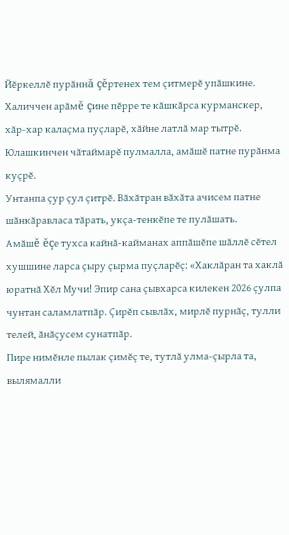Йĕркеллĕ пурăннă çĕртенех тем çитмерĕ упăшкине. Халиччен арăмĕ çине пĕрре те кăшкăрса курманскер, хăр-хар калаçма пуçларĕ, хăйне латлă мар тытрĕ. Юлашкинчен чăтаймарĕ пулмалла, амăшĕ патне пурăнма куçрĕ.
Унтанпа çур çул çитрĕ. Вăхăтран вăхăта ачисем патне шăнкăравласа тăрать, укçа-тенкĕпе те пулăшать.
Амăшĕ ĕçе тухса кайнă-кайманах аппăшĕпе шăллĕ сĕтел хушшине ларса çыру çырма пуçларĕç: «Хаклăран та хаклă юратнă Хĕл Мучи! Эпир сана çывхарса килекен 2026 çулпа чунтан саламлатпăр. Çирĕп сывлăх, мирлĕ пурнăç, тулли телей, ăнăçусем сунатпăр.
Пире нимĕнле пылак çимĕç те, тутлă улма-çырла та, вылямалли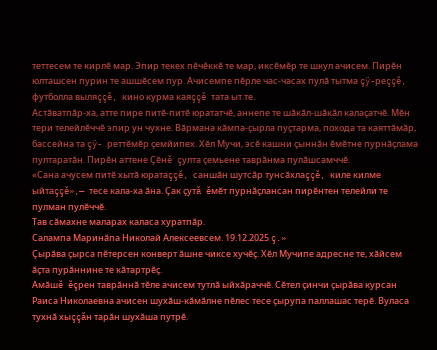теттесем те кирлĕ мар. Эпир текех пĕчĕккĕ те мар, иксĕмĕр те шкул ачисем. Пирĕн юлташсен пурин те ашшĕсем пур. Ачисемпе пĕрле час-часах пулă тытма çÿ-реççĕ, футболла выляççĕ, кино курма каяççĕ тата ыт.те.
Астăватпăр-ха, атте пире питĕ-питĕ юрататчĕ, аннепе те шăкăл-шăкăл калаçатчĕ. Мĕн тери телейлĕччĕ эпир ун чухне. Вăрмана кăмпа-çырла пуçтарма, похода та каяттăмăр, бассейна та çÿ- реттĕмĕр çемйипех. Хĕл Мучи, эсĕ кашни çыннăн ĕмĕтне пурнăçлама пултаратăн. Пирĕн аттене Çĕнĕ çулта çемьене таврăнма пулăшсамччĕ.
«Сана ачусем питĕ хытă юратаççĕ, саншăн шутсăр тунсăхлаççĕ, киле килме ыйтаççĕ»,— тесе кала-ха ăна. Çак çутă ĕмĕт пурнăçлансан пирĕнтен телейли те пулман пулĕччĕ.
Тав сăмахне маларах каласа хуратпăр.
Салампа Маринăпа Николай Алексеевсем. 19.12.2025 ç.»
Çырăва çырса пĕтерсен конверт ăшне чиксе хучĕç. Хĕл Мучипе адресне те, хăйсем ăçта пурăннине те кăтартрĕç.
Амăшĕ ĕçрен таврăннă тĕле ачисем тутлă ыйхăраччĕ. Сĕтел çинчи çырăва курсан Раиса Николаевна ачисен шухăш-кăмăлне пĕлес тесе çырупа паллашас терĕ. Вуласа тухнă хыççăн тарăн шухăша путрĕ.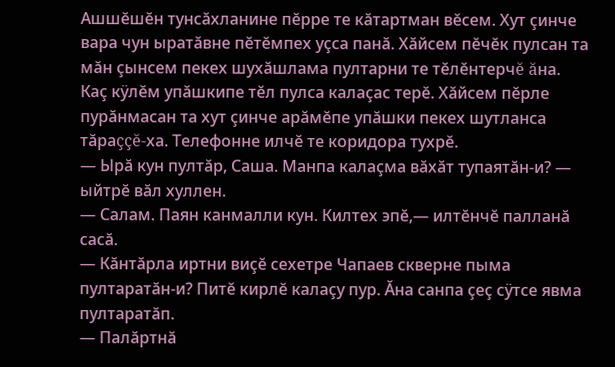Ашшĕшĕн тунсăхланине пĕрре те кăтартман вĕсем. Хут çинче вара чун ыратăвне пĕтĕмпех уçса панă. Хăйсем пĕчĕк пулсан та мăн çынсем пекех шухăшлама пултарни те тĕлĕнтерчĕ ăна.
Каç кÿлĕм упăшкипе тĕл пулса калаçас терĕ. Хăйсем пĕрле пурăнмасан та хут çинче арăмĕпе упăшки пекех шутланса тăраççĕ-ха. Телефонне илчĕ те коридора тухрĕ.
— Ырă кун пултăр, Саша. Манпа калаçма вăхăт тупаятăн-и? — ыйтрĕ вăл хуллен.
— Салам. Паян канмалли кун. Килтех эпĕ,— илтĕнчĕ палланă сасă.
— Кăнтăрла иртни виçĕ сехетре Чапаев скверне пыма пултаратăн-и? Питĕ кирлĕ калаçу пур. Ăна санпа çеç сÿтсе явма пултаратăп.
— Палăртнă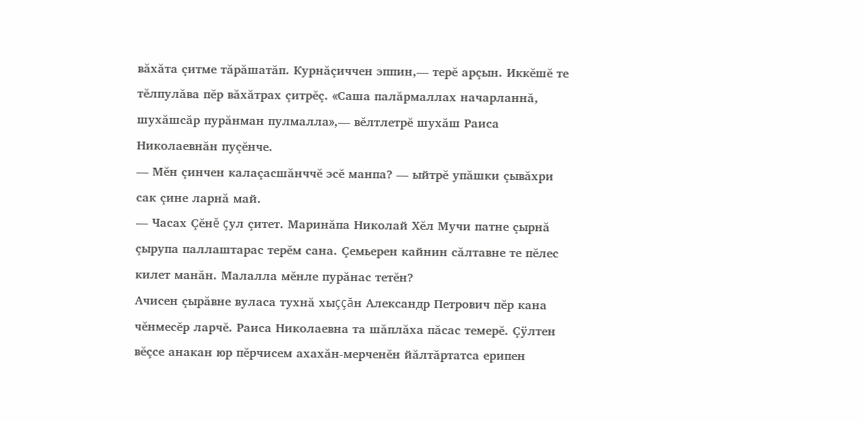вăхăта çитме тăрăшатăп. Курнăçиччен эппин,— терĕ арçын. Иккĕшĕ те тĕлпулăва пĕр вăхăтрах çитрĕç. «Саша палăрмаллах начарланнă, шухăшсăр пурăнман пулмалла»,— вĕлтлетрĕ шухăш Раиса Николаевнăн пуçĕнче.
— Мĕн çинчен калаçасшăнччĕ эсĕ манпа? — ыйтрĕ упăшки çывăхри сак çине ларнă май.
— Часах Çĕнĕ çул çитет. Маринăпа Николай Хĕл Мучи патне çырнă çырупа паллаштарас терĕм сана. Çемьерен кайнин сăлтавне те пĕлес килет манăн. Малалла мĕнле пурăнас тетĕн?
Ачисен çырăвне вуласа тухнă хыççăн Александр Петрович пĕр кана чĕнмесĕр ларчĕ. Раиса Николаевна та шăплăха пăсас темерĕ. Çÿлтен вĕçсе анакан юр пĕрчисем ахахăн-мерченĕн йăлтăртатса ерипен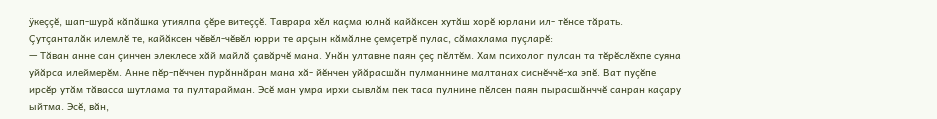ÿкеççĕ, шап-шурă кăпăшка утиялпа çĕре витеççĕ. Таврара хĕл каçма юлнă кайăксен хутăш хорĕ юрлани ил- тĕнсе тăрать. Çутçанталăк илемлĕ те, кайăксен чĕвĕл-чĕвĕл юрри те арçын кăмăлне çемçетрĕ пулас, сăмахлама пуçларĕ:
— Тăван анне сан çинчен элеклесе хăй майлă çавăрчĕ мана. Унăн ултавне паян çеç пĕлтĕм. Хам психолог пулсан та тĕрĕслĕхпе суяна уйăрса илеймерĕм. Анне пĕр-пĕччен пурăннăран мана хă- йĕнчен уйăрасшăн пулманнине малтанах сиснĕччĕ-ха эпĕ. Ват пуçĕпе ирсĕр утăм тăвасса шутлама та пултарайман. Эсĕ ман умра ирхи сывлăм пек таса пулнине пĕлсен паян пырасшăнччĕ санран каçару ыйтма. Эсĕ, вăн,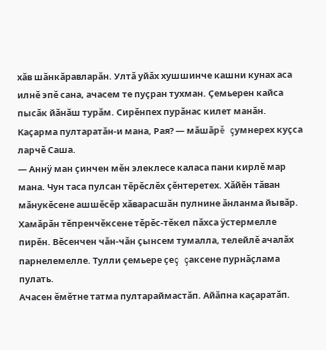хăв шăнкăравларăн. Ултă уйăх хушшинче кашни кунах аса илнĕ эпĕ сана, ачасем те пуçран тухман. Çемьерен кайса пысăк йăнăш турăм. Сирĕнпех пурăнас килет манăн. Каçарма пултаратăн-и мана, Рая? — мăшăрĕ çумнерех куçса ларчĕ Саша.
— Аннÿ ман çинчен мĕн элеклесе каласа пани кирлĕ мар мана. Чун таса пулсан тĕрĕслĕх çĕнтеретех. Хăйĕн тăван мăнукĕсене ашшĕсĕр хăварасшăн пулнине ăнланма йывăр. Хамăрăн тĕпренчĕксене тĕрĕс-тĕкел пăхса ÿстермелле пирĕн. Вĕсенчен чăн-чăн çынсем тумалла, телейлĕ ачалăх парнелемелле. Тулли çемьере çеç çаксене пурнăçлама пулать.
Ачасен ĕмĕтне татма пултараймастăп. Айăпна каçаратăп.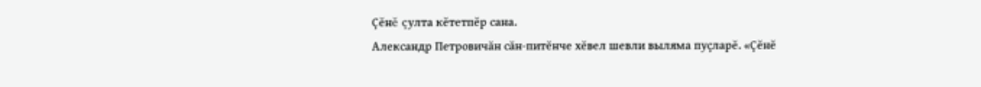Çĕнĕ çулта кĕтетпĕр сана.
Александр Петровичăн сăн-питĕнче хĕвел шевли выляма пуçларĕ. «Çĕнĕ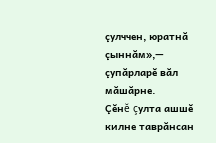çулччен, юратнă çыннăм»,— çупăрларĕ вăл мăшăрне.
Çĕнĕ çулта ашшĕ килне таврăнсан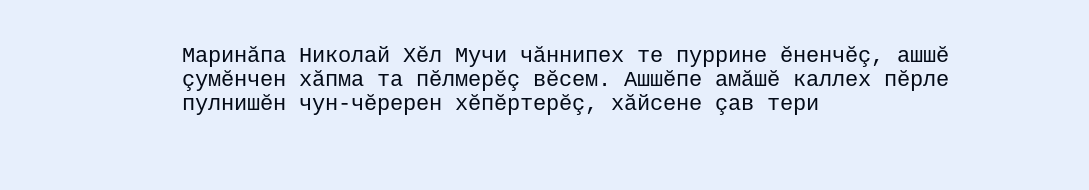Маринăпа Николай Хĕл Мучи чăннипех те пуррине ĕненчĕç, ашшĕ çумĕнчен хăпма та пĕлмерĕç вĕсем. Ашшĕпе амăшĕ каллех пĕрле пулнишĕн чун-чĕререн хĕпĕртерĕç, хăйсене çав тери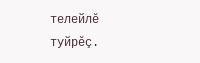телейлĕ туйрĕç.